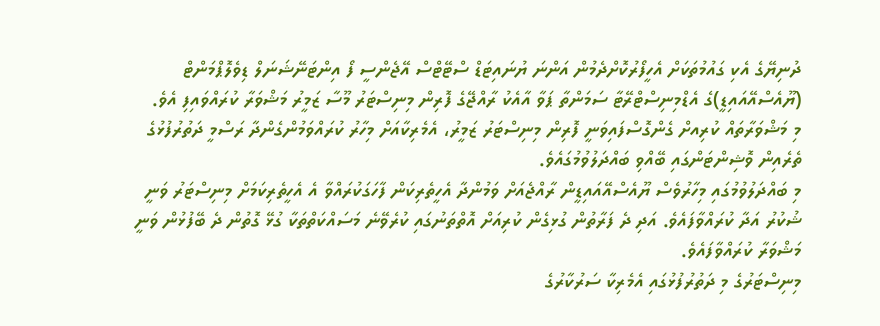ދުނިޔޭގެ އެކި ގައުމުތަކަށް އެހީފޯރުކޮށްދެމުން އަންނަ ޔުނައިޓަޑް ސްޓޭޓްސް އޭޖެންސީ ފޯ އިންޓަނޭޝަނަލް ޑިވެލޮޕްމަންޓް (ޔޫއެސްއޭއައިޑީ)ގެ އެޑްމިނިސްޓްރޭޓާ ސަމަންތާ ޕަވާ އާއެކު ރާއްޖޭގެ ފޮރިން މިނިސްޓަރު މޫސާ ޒަމީރު މަޝްވަރާ ކުރައްވައިފި އެވެ.
މި މަޝްވަރާތައް ކުރިއށް ގެންގޮސްފައިވަނީ ފޮރިން މިނިސްޓަރު ޒަމީރު، އެމެރިކާއަށް މިހާރު ކުރައްވަމުންގެންދާ ރަސްމީ ދަތުރުފުޅުގެ ތެރެއިން ވޮޝިންޓަންގައި ބޭއްވި ބައްދަލުވުމުގައެވެ.
މި ބައްދަލުވުމުގައި މިހާރުވެސް ޔޫއެސްއޭއައިޑީން ރާއްޖެއަށް ވަމުންދާ އެހީތެރިކަން ފާހަގަކުރައްވާ އެ އެހީތެރިކަމަށް މިނިސްޓަރު ވަނީ ޝުކުރު އަދާ ކުރައްވާފައެވެ. އަދި ދެ ފަރާތުން ގުޅިގެން ކުރިއަށް އޮތްތަނުގައި ކުރެވޭނެ މަސައްކަތްތަކާ ގުޅޭ ގޮތުން ދެ ބޭފުޅުން ވަނީ މަޝްވަރާ ކުރައްވާފައެވެ.
މިނިސްޓަރުގެ މި ދަތުރުފުޅުގައި އެމެރިކާ ސަރުކާރުގެ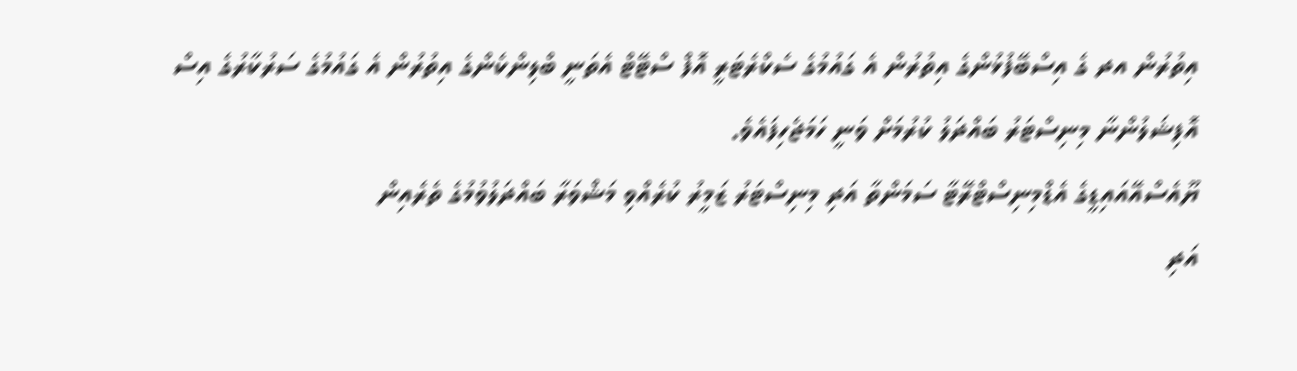އިތުރުން އދ ގެ އިސްބޭފުޅުންގެ އިތުރުން އެ ގައުމުގެ ސެކްރެޓަރީ އޮފް ސްޓޭޓް އެތަނީ ބްލިންކެންގެ އިތުރުން އެ ގައުމުގެ ސަރުކާރުގެ އިސް އޮފިޝަލުންނާ މިނިސްޓަރު ބައްދަލު ކުރުމަށް ވަނީ ހަމަޖެހިފައެވެ.
ޔޫއެސްއޭއައިޑީގެ އެޑްމިނިސްޓްރޭޓާ ސަމަންތާ އަދި މިނިސްޓަރު ޒަމީރު ކުރެއްވި މަޝްވަރާ ބައްދަލުވުމުގެ ތެރެއިން
އަދި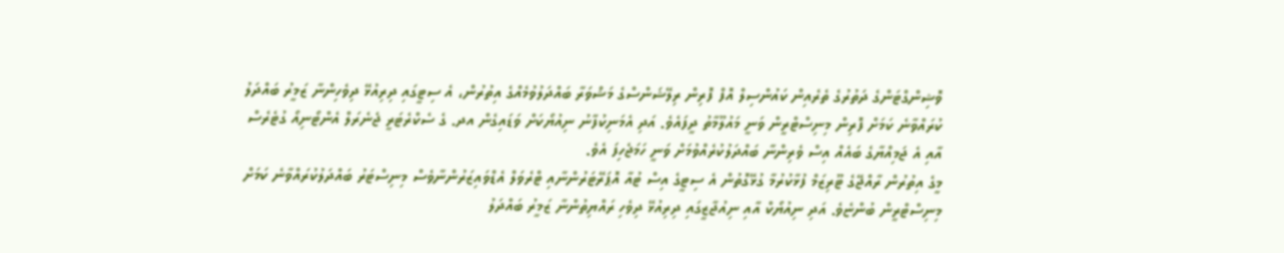ވޮޝިންގްޓަންގެ ދަތުރުގެ ތެރެއިން ކައުންސިލް އޮފް ފޮރިން ރިލޭޝަންސްގެ މަޝްވަރާ ބައްދަލުވުމެއްގެ އިތުރުން، އެ ސިޓީގައި ދިރިއުޅޭ ދިވެހިންނާ ޒަމީރު ބައްދަލު ކުރައްވާނެ ކަމަށް ފޮރިން މިނިސްޓްރީން ވަނީ މައުލޫމާތު ދީފައެވެ. އަދި އެމަނިކުފާނު ނިއުޔޯކަށް ވަޑައިގެން އދ. ގެ ސެކްރެޓަރީ ޖެނެރަލް އެންޓޯނިއޯ ގުޓެރެސް އާއި އެ ޖަމިއްޔާގެ ބައެއް އިސް ވެރިންނާ ބައްދަލުކުރެއްވުމަށް ވަނީ ހަމަޖެހިފަ އެވެ.
މީގެ އިތުރުން ރާއްޖޭގެ ޓޫރިޒަމް ފުޅާކުރުމާ ގުޅޭގޮތުން އެ ސިޓީގެ އިސް ޓުއާ އޮޕަރޭޓަރުންނާއި ޓްރެވަލް އެޑްވައިޒަރުންނާވެސް މިނިސްޓަރު ބައްދަލުކުރައްވާނެ ކަމަށް މިނިސްޓްރީން ބުންޏެވެ. އަދި ނިއުޔޯކް އާއި ނިއުޖާޒީގައި ދިރިއުޅޭ ދިވެހި ރައްޔިތުންނާ ޒަމީރު ބައްދަލު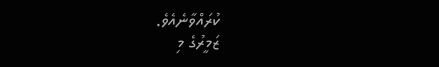ކުރައްވާނެއެވެ.
ޒަމީރުގެ މި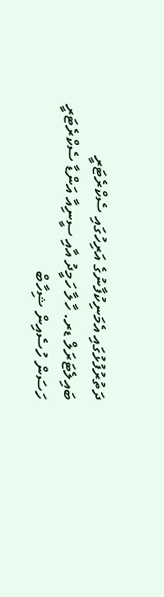ދަތުރުފުޅުގައި އެމަނިކުފާނުގެ އަރިހުގައި ސެކްރެޓަރީ ބައިލެޓަރަލް ޑރ. ހާލާ ހަމީދު އާއި ސީނިއާ އަންޑާ ސެކްރެޓަރީ ހަސަން ހުސެއިން ޝިހާބް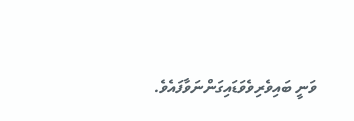ވަނީ ބައިވެރިވެވަޑައިގަންނަވާފައެވެ.